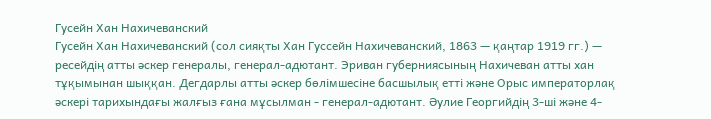Гусейн Хан Нахичеванский
Гусейн Хан Нахичеванский (сол сияқты Хан Гуссейн Нахичеванский, 1863 — қаңтар 1919 гг.) — ресейдің атты әскер генералы, генерал-адютант. Эриван губерниясының Нахичеван атты хан тұқымынан шыққан. Дегдарлы атты әскер бөлімшесіне басшылық етті және Орыс императорлақ әскері тарихындағы жалғыз ғана мұсылман - генерал-адютант. Әулие Георгийдің 3-ші және 4-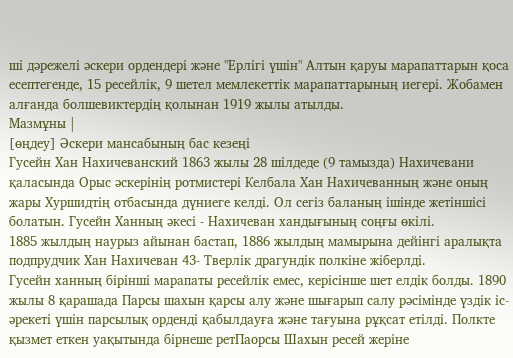ші дәрежелі әскери ордендері және "Ерлігі үшін" Алтын қаруы марапаттарын қоса есептегенде, 15 ресейлік, 9 шетел мемлекеттік марапаттарының иегері. Жобамен алғанда болшевиктердің қолынан 1919 жылы атылды.
Мазмұны |
[өңдеу] Әскери мансабының бас кезеңі
Гусейн Хан Нахичеванский 1863 жылы 28 шілдеде (9 тамызда) Нахичевани қаласында Орыс әскерінің ротмистері Келбала Хан Нахичеванның және оның жары Хуршидтің отбасында дүниеге келді. Ол сегіз баланың ішінде жетіншісі болатын. Гусейн Ханның әкесі - Нахичеван хандығының соңғы өкілі.
1885 жылдың наурыз айынан бастап, 1886 жылдың мамырына дейінгі аралықта подпрудчик Хан Нахичеван 43- Тверлік драгундік полкіне жіберлді.
Гусейн ханның бірінші марапаты ресейлік емес, керісінше шет елдік болды. 1890 жылы 8 қарашада Парсы шахын қарсы алу және шығарып салу рәсімінде үздік іс-әрекеті үшін парсылық орденді қабылдауға және тағуына рұқсат етілді. Полкте қызмет еткен уақытында бірнеше ретПаорсы Шахын ресей жеріне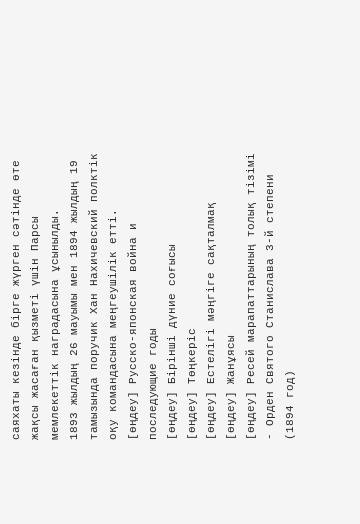саяхаты кезінде бірге жүрген сәтінде өте жақсы жасаған қызметі үшін Парсы мемлекеттік наградасына ұсынылды.
1893 жылдың 26 мауымы мен 1894 жылдың 19 тамызында поручик Хан Нахичевский полктік оқу командасына меңгеушілік етті.
[өңдеу] Русско-японская война и последующие годы
[өңдеу] Бірінші дүние соғысы
[өңдеу] Төңкеріс
[өңдеу] Естелігі мәңгіге сақталмақ
[өңдеу] Жанұясы
[өңдеу] Ресей марапаттарының толық тізімі
- Орден Святого Станислава 3-й степени (1894 год)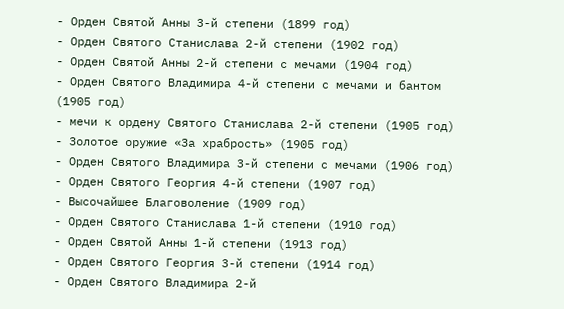- Орден Святой Анны 3-й степени (1899 год)
- Орден Святого Станислава 2-й степени (1902 год)
- Орден Святой Анны 2-й степени с мечами (1904 год)
- Орден Святого Владимира 4-й степени с мечами и бантом (1905 год)
- мечи к ордену Святого Станислава 2-й степени (1905 год)
- Золотое оружие «За храбрость» (1905 год)
- Орден Святого Владимира 3-й степени с мечами (1906 год)
- Орден Святого Георгия 4-й степени (1907 год)
- Высочайшее Благоволение (1909 год)
- Орден Святого Станислава 1-й степени (1910 год)
- Орден Святой Анны 1-й степени (1913 год)
- Орден Святого Георгия 3-й степени (1914 год)
- Орден Святого Владимира 2-й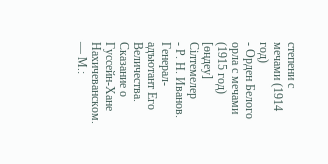степени с мечами (1914 год)
- Орден Белого орла с мечами (1915 год)
[өңдеу] Сілтемелер
- Р. Н. Иванов. Генерал-адъютант Его Величества. Сказание о Гуссейн-Хане Нахичеванском. — М.: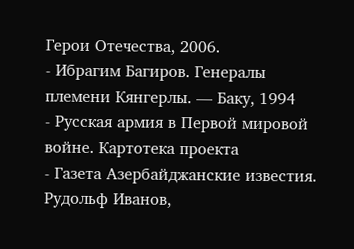Герои Отечества, 2006.
- Ибрагим Багиров. Генералы племени Кянгерлы. — Баку, 1994
- Русская армия в Первой мировой войне. Картотека проекта
- Газета Азербайджанские известия. Рудольф Иванов,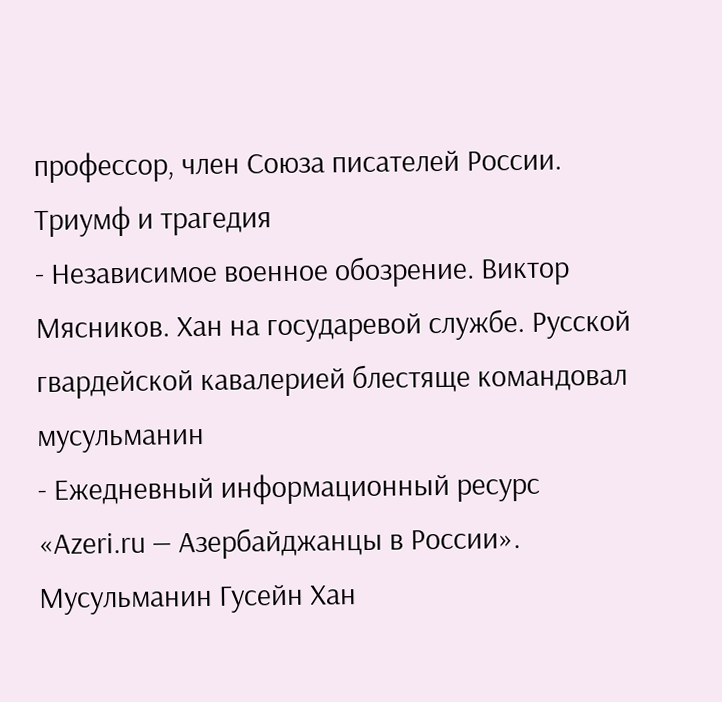профессор, член Союза писателей России. Триумф и трагедия
- Независимое военное обозрение. Виктор Мясников. Хан на государевой службе. Русской гвардейской кавалерией блестяще командовал мусульманин
- Ежедневный информационный ресурс «Azeri.ru — Азербайджанцы в России». Мусульманин Гусейн Хан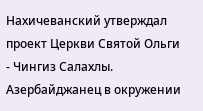Нахичеванский утверждал проект Церкви Святой Ольги
- Чингиз Салахлы. Азербайджанец в окружении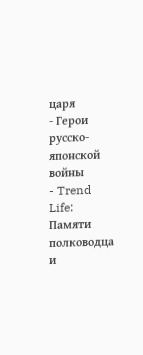царя
- Герои русско-японской войны
- Trend Life: Памяти полководца и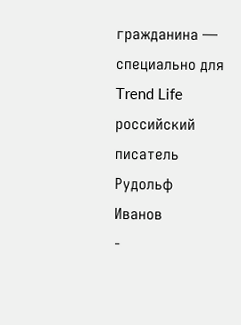гражданина — специально для Trend Life российский писатель Рудольф Иванов
-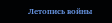Летопись войны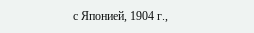с Японией, 1904 г.,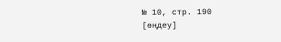№ 10, стр. 190
[өңдеу]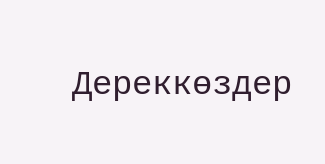Дереккөздер